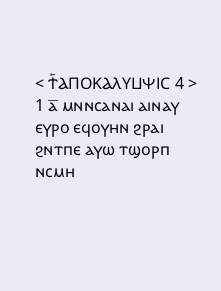< Ϯ⳰ⲀⲠⲞⲔⲀⲖⲨⳘⲮⲒⲤ 4 >
1 ⲁ̅ ⲙⲛⲛⲥⲁⲛⲁⲓ ⲁⲓⲛⲁⲩ ⲉⲩⲣⲟ ⲉϥⲟⲩⲏⲛ ϩⲣⲁⲓ ϩⲛⲧⲡⲉ ⲁⲩⲱ ⲧϣⲟⲣⲡ ⲛⲥⲙⲏ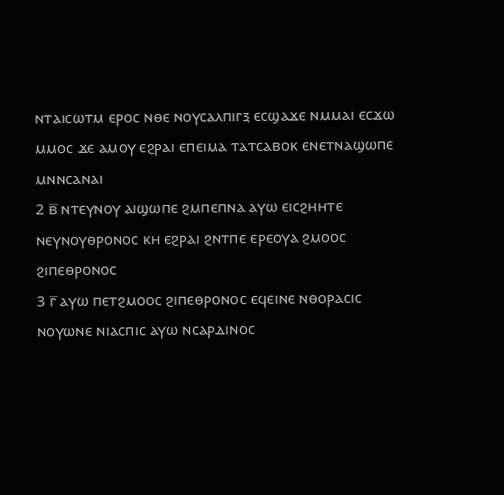ⲛⲧⲁⲓⲥⲱⲧⲙ ⲉⲣⲟⲥ ⲛⲑⲉ ⲛⲟⲩⲥⲁⲗⲡⲓⲅⲝ ⲉⲥϣⲁϫⲉ ⲛⲙⲙⲁⲓ ⲉⲥϫⲱ ⲙⲙⲟⲥ ϫⲉ ⲁⲙⲟⲩ ⲉϩⲣⲁⲓ ⲉⲡⲉⲓⲙⲁ ⲧⲁⲧⲥⲁⲃⲟⲕ ⲉⲛⲉⲧⲛⲁϣⲱⲡⲉ ⲙⲛⲛⲥⲁⲛⲁⲓ
2 ⲃ̅ ⲛⲧⲉⲩⲛⲟⲩ ⲁⲓϣⲱⲡⲉ ϩⲙⲡⲉⲡⲛⲁ ⲁⲩⲱ ⲉⲓⲥϩⲏⲏⲧⲉ ⲛⲉⲩⲛⲟⲩⲑⲣⲟⲛⲟⲥ ⲕⲏ ⲉϩⲣⲁⲓ ϩⲛⲧⲡⲉ ⲉⲣⲉⲟⲩⲁ ϩⲙⲟⲟⲥ ϩⲓⲡⲉⲑⲣⲟⲛⲟⲥ
3 ⲅ̅ ⲁⲩⲱ ⲡⲉⲧϩⲙⲟⲟⲥ ϩⲓⲡⲉⲑⲣⲟⲛⲟⲥ ⲉϥⲉⲓⲛⲉ ⲛⲑⲟⲣⲁⲥⲓⲥ ⲛⲟⲩⲱⲛⲉ ⲛⲓⲁⲥⲡⲓⲥ ⲁⲩⲱ ⲛⲥⲁⲣⲇⲓⲛⲟⲥ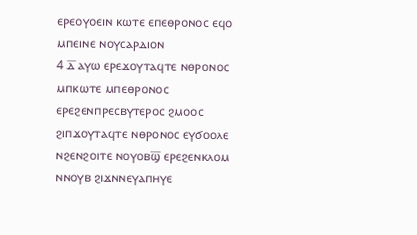ⲉⲣⲉⲟⲩⲟⲉⲓⲛ ⲕⲱⲧⲉ ⲉⲡⲉⲑⲣⲟⲛⲟⲥ ⲉϥⲟ ⲙⲡⲉⲓⲛⲉ ⲛⲟⲩⲥⲁⲣⲇⲓⲟⲛ
4 ⲇ̅ ⲁⲩⲱ ⲉⲣⲉϫⲟⲩⲧⲁϥⲧⲉ ⲛⲑⲣⲟⲛⲟⲥ ⲙⲡⲕⲱⲧⲉ ⲙⲡⲉⲑⲣⲟⲛⲟⲥ ⲉⲣⲉϩⲉⲛⲡⲣⲉⲥⲃⲩⲧⲉⲣⲟⲥ ϩⲙⲟⲟⲥ ϩⲓⲡϫⲟⲩⲧⲁϥⲧⲉ ⲛⲑⲣⲟⲛⲟⲥ ⲉⲩϭⲟⲟⲗⲉ ⲛϩⲉⲛϩⲟⲓⲧⲉ ⲛⲟⲩⲟⲃϣ̅ ⲉⲣⲉϩⲉⲛⲕⲗⲟⲙ ⲛⲛⲟⲩⲃ ϩⲓϫⲛⲛⲉⲩⲁⲡⲏⲩⲉ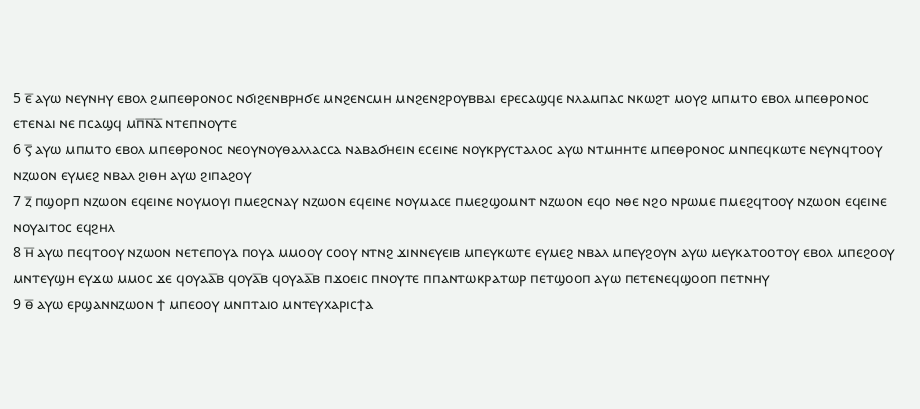5 ⲉ̅ ⲁⲩⲱ ⲛⲉⲩⲛⲏⲩ ⲉⲃⲟⲗ ϩⲙⲡⲉⲑⲣⲟⲛⲟⲥ ⲛϭⲓϩⲉⲛⲃⲣⲏϭⲉ ⲙⲛϩⲉⲛⲥⲙⲏ ⲙⲛϩⲉⲛϩⲣⲟⲩⲃⲃⲁⲓ ⲉⲣⲉⲥⲁϣϥⲉ ⲛⲗⲁⲙⲡⲁⲥ ⲛⲕⲱϩⲧ ⲙⲟⲩϩ ⲙⲡⲙⲧⲟ ⲉⲃⲟⲗ ⲙⲡⲉⲑⲣⲟⲛⲟⲥ ⲉⲧⲉⲛⲁⲓ ⲛⲉ ⲡⲥⲁϣϥ ⲙⲡ̅ⲛ̅ⲁ̅ ⲛⲧⲉⲡⲛⲟⲩⲧⲉ
6 ⲋ̅ ⲁⲩⲱ ⲙⲡⲙⲧⲟ ⲉⲃⲟⲗ ⲙⲡⲉⲑⲣⲟⲛⲟⲥ ⲛⲉⲟⲩⲛⲟⲩⲑⲁⲗⲗⲁⲥⲥⲁ ⲛⲁⲃⲁϭⲏⲉⲓⲛ ⲉⲥⲉⲓⲛⲉ ⲛⲟⲩⲕⲣⲩⲥⲧⲁⲗⲟⲥ ⲁⲩⲱ ⲛⲧⲙⲏⲏⲧⲉ ⲙⲡⲉⲑⲣⲟⲛⲟⲥ ⲙⲛⲡⲉϥⲕⲱⲧⲉ ⲛⲉⲩⲛϥⲧⲟⲟⲩ ⲛⲍⲱⲟⲛ ⲉⲩⲙⲉϩ ⲛⲃⲁⲗ ϩⲓⲑⲏ ⲁⲩⲱ ϩⲓⲡⲁϩⲟⲩ
7 ⲍ̅ ⲡϣⲟⲣⲡ ⲛⲍⲱⲟⲛ ⲉϥⲉⲓⲛⲉ ⲛⲟⲩⲙⲟⲩⲓ ⲡⲙⲉϩⲥⲛⲁⲩ ⲛⲍⲱⲟⲛ ⲉϥⲉⲓⲛⲉ ⲛⲟⲩⲙⲁⲥⲉ ⲡⲙⲉϩϣⲟⲙⲛⲧ ⲛⲍⲱⲟⲛ ⲉϥⲟ ⲛⲑⲉ ⲛϩⲟ ⲛⲣⲱⲙⲉ ⲡⲙⲉϩϥⲧⲟⲟⲩ ⲛⲍⲱⲟⲛ ⲉϥⲉⲓⲛⲉ ⲛⲟⲩⲁⲓⲧⲟⲥ ⲉϥϩⲏⲗ
8 ⲏ̅ ⲁⲩⲱ ⲡⲉϥⲧⲟⲟⲩ ⲛⲍⲱⲟⲛ ⲛⲉⲧⲉⲡⲟⲩⲁ ⲡⲟⲩⲁ ⲙⲙⲟⲟⲩ ⲥⲟⲟⲩ ⲛⲧⲛϩ ϫⲓⲛⲛⲉⲩⲉⲓⲃ ⲙⲡⲉⲩⲕⲱⲧⲉ ⲉⲩⲙⲉϩ ⲛⲃⲁⲗ ⲙⲡⲉⲩϩⲟⲩⲛ ⲁⲩⲱ ⲙⲉⲩⲕⲁⲧⲟⲟⲧⲟⲩ ⲉⲃⲟⲗ ⲙⲡⲉϩⲟⲟⲩ ⲙⲛⲧⲉⲩϣⲏ ⲉⲩϫⲱ ⲙⲙⲟⲥ ϫⲉ ϥⲟⲩⲁⲁ̅ⲃ ϥⲟⲩⲁ̅ⲃ ϥⲟⲩⲁⲁ̅ⲃ ⲡϫⲟⲉⲓⲥ ⲡⲛⲟⲩⲧⲉ ⲡⲡⲁⲛⲧⲱⲕⲣⲁⲧⲱⲣ ⲡⲉⲧϣⲟⲟⲡ ⲁⲩⲱ ⲡⲉⲧⲉⲛⲉϥϣⲟⲟⲡ ⲡⲉⲧⲛⲏⲩ
9 ⲑ̅ ⲁⲩⲱ ⲉⲣϣⲁⲛⲛⲍⲱⲟⲛ ϯ ⲙⲡⲉⲟⲟⲩ ⲙⲛⲡⲧⲁⲓⲟ ⲙⲛⲧⲉⲩⲭⲁⲣⲓⲥϯⲁ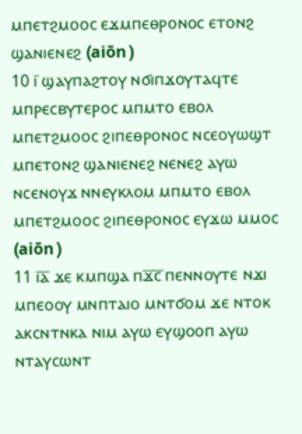ⲙⲡⲉⲧϩⲙⲟⲟⲥ ⲉϫⲙⲡⲉⲑⲣⲟⲛⲟⲥ ⲉⲧⲟⲛϩ ϣⲁⲛⲓⲉⲛⲉϩ (aiōn )
10 ⲓ̅ ϣⲁⲩⲡⲁϩⲧⲟⲩ ⲛϭⲓⲡϫⲟⲩⲧⲁϥⲧⲉ ⲙⲡⲣⲉⲥⲃⲩⲧⲉⲣⲟⲥ ⲙⲡⲙⲧⲟ ⲉⲃⲟⲗ ⲙⲡⲉⲧϩⲙⲟⲟⲥ ϩⲓⲡⲉⲑⲣⲟⲛⲟⲥ ⲛⲥⲉⲟⲩⲱϣⲧ ⲙⲡⲉⲧⲟⲛϩ ϣⲁⲛⲓⲉⲛⲉϩ ⲛⲉⲛⲉϩ ⲁⲩⲱ ⲛⲥⲉⲛⲟⲩϫ ⲛⲛⲉⲩⲕⲗⲟⲙ ⲙⲡⲙⲧⲟ ⲉⲃⲟⲗ ⲙⲡⲉⲧϩⲙⲟⲟⲥ ϩⲓⲡⲉⲑⲣⲟⲛⲟⲥ ⲉⲩϫⲱ ⲙⲙⲟⲥ (aiōn )
11 ⲓ̅ⲁ̅ ϫⲉ ⲕⲙⲡϣⲁ ⲡϫ̅ⲥ̅ ⲡⲉⲛⲛⲟⲩⲧⲉ ⲛϫⲓ ⲙⲡⲉⲟⲟⲩ ⲙⲛⲡⲧⲁⲓⲟ ⲙⲛⲧϭⲟⲙ ϫⲉ ⲛⲧⲟⲕ ⲁⲕⲥⲛⲧⲛⲕⲁ ⲛⲓⲙ ⲁⲩⲱ ⲉⲩϣⲟⲟⲡ ⲁⲩⲱ ⲛⲧⲁⲩⲥⲱⲛⲧ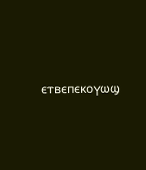ⲉⲧⲃⲉⲡⲉⲕⲟⲩⲱϣ